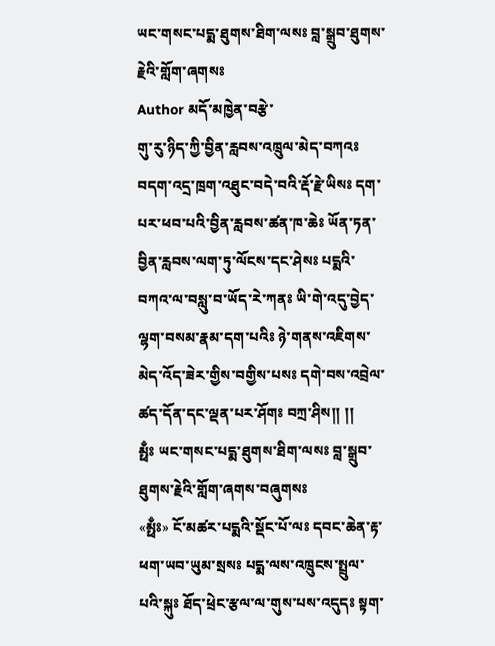ཡང་གསང་པདྨ་ཐུགས་ཐིག་ལསཿ བླ་སྒྲུབ་ཐུགས་རྗེའི་གློག་ཞགསཿ
Author མདོ་མཁྱེན་བརྩེ་
གུ་རུ་ཉིད་ཀྱི་བྱིན་རླབས་འཁྲུལ་མེད་བཀའཿ བདག་འདྲ་ཁྲག་འཐུང་བདེ་བའི་རྡོ་རྗེ་ཡིསཿ དག་པར་ཕབ་པའི་བྱིན་རླབས་ཚན་ཁ་ཆེཿ ཡོན་ཏན་བྱིན་རླབས་ལག་ཏུ་ལོངས་དང་ཤེསཿ པདྨའི་བཀའ་ལ་བསླུ་བ་ཡོད་རེ་ཀནཿ ཡི་གེ་འདུ་བྱེད་ལྷག་བསམ་རྣམ་དག་པའིཿ ཉེ་གནས་འཇིགས་མེད་འོད་ཟེར་གྱིས་བགྱིས་པསཿ དགེ་བས་འབྲེལ་ཚད་དོན་དང་ལྡན་པར་ཤོགཿ བཀྲ་ཤིས།། །།
མྥྃཿ ཡང་གསང་པདྨ་ཐུགས་ཐིག་ལསཿ བླ་སྒྲུབ་ཐུགས་རྗེའི་གློག་ཞགས་བཞུགསཿ
«མྥྃཿ» ངོ་མཚར་པདྨའི་སྡོང་པོ་ལཿ དབང་ཆེན་རྟ་ཕག་ཡབ་ཡུམ་སྲསཿ པདྨ་ལས་འཁྲུངས་སྤྲུལ་པའི་སྐུཿ ཐོད་ཕྲེང་རྩལ་ལ་གུས་པས་འདུདཿ སྟག་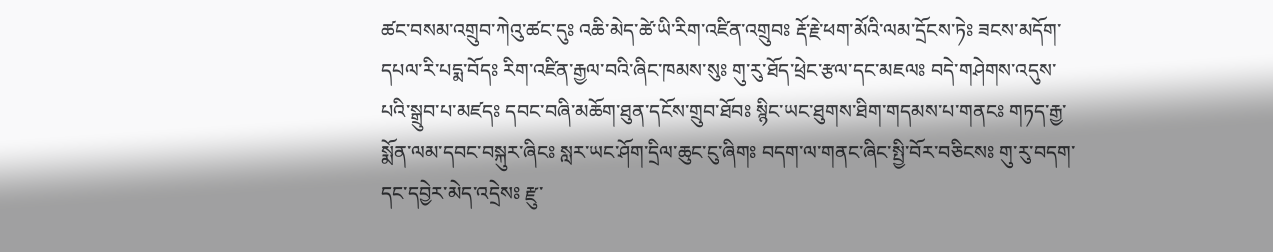ཚང་བསམ་འགྲུབ་ཀེའུ་ཚང་དུཿ འཆི་མེད་ཚེ་ཡི་རིག་འཛིན་འགྲུབཿ རྡོ་རྗེ་ཕག་མོའི་ལམ་དྲོངས་ཏེཿ ཟངས་མདོག་དཔལ་རི་པདྨ་བོདཿ རིག་འཛིན་རྒྱལ་བའི་ཞིང་ཁམས་སུཿ གུ་རུ་ཐོད་ཕྲེང་རྩལ་དང་མཇལཿ བདེ་གཤེགས་འདུས་པའི་སྒྲུབ་པ་མཛདཿ དབང་བཞི་མཆོག་ཐུན་དངོས་གྲུབ་ཐོབཿ སྙིང་ཡང་ཐུགས་ཐིག་གདམས་པ་གནངཿ གཏད་རྒྱ་སྨོན་ལམ་དབང་བསྐུར་ཞིངཿ སླར་ཡང་ཤོག་དྲིལ་ཆུང་ངུ་ཞིགཿ བདག་ལ་གནང་ཞིང་སྤྱི་བོར་བཅིངསཿ གུ་རུ་བདག་དང་དབྱེར་མེད་འདྲེསཿ རྫུ་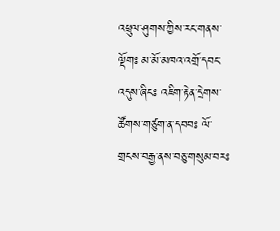འཕྲུལ་ཤུགས་ཀྱིས་རང་གནས་ལྡོགཿ མ་མོ་མཁའ་འགྲོ་དབང་འདུས་ཞིངཿ འཇིག་རྟེན་དྲེགས་ཚོགས་གཙུག་ན་དབབཿ ལོ་གྲངས་བརྒྱ་ནས་བཅུ་གསུམ་བརཿ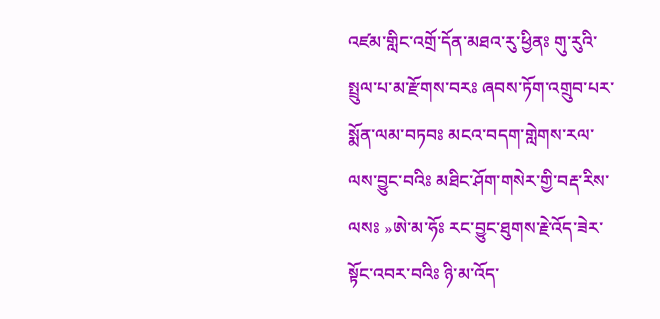འཛམ་གླིང་འགྲོ་དོན་མཐའ་རུ་ཕྱིནཿ གུ་རུའི་སྤྲུལ་པ་མ་རྫོགས་བརཿ ཞབས་ཏོག་འགྲུབ་པར་སྨོན་ལམ་བཏབཿ མངའ་བདག་གླེགས་རལ་ལས་བྱུང་བའིཿ མཐིང་ཤོག་གསེར་གྱི་བརྡ་རིས་ལསཿ »ཨེ་མ་ཧོཿ རང་བྱུང་ཐུགས་རྗེ་འོད་ཟེར་སྟོང་འབར་བའིཿ ཉི་མ་འོད་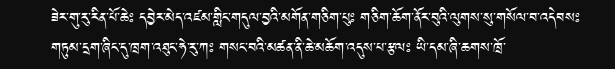ཟེར་གུ་རུ་རིན་པོ་ཆེཿ དབྱེར་མེད་འཛམ་གླིང་གདུལ་བྱའི་མགོན་གཅིག་པུཿ གཅིག་ཆོག་ནོར་བུའི་ལུགས་སུ་གསོལ་བ་འདེབསཿ གཏུམ་དྲག་ཞིང་དུ་ཁྲག་འཐུང་ཧེ་རུ་ཀཿ གསང་བའི་མཚན་ནི་ཆེ་མཆོག་འདུས་པ་རྩལཿ ཡི་དམ་ཞི་ཆགས་ཁྲོ་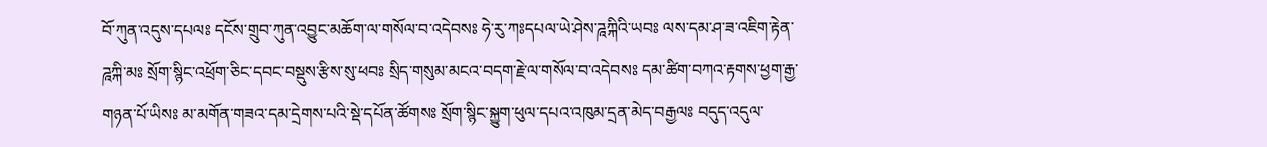བོ་ཀུན་འདུས་དཔལཿ དངོས་གྲུབ་ཀུན་འབྱུང་མཆོག་ལ་གསོལ་བ་འདེབསཿ ཧེ་རུ་ཀཿདཔལ་ཡེ་ཤེས་ཌཱཀྐིའི་ཡབཿ ལས་དམ་ཤ་ཟ་འཇིག་རྟེན་ཌཱཀྐི་མཿ སྲོག་སྙིང་འཕྲོག་ཅིང་དབང་བསྡུས་རྩིས་སུ་ཕབཿ སྲིད་གསུམ་མངའ་བདག་རྗེ་ལ་གསོལ་བ་འདེབསཿ དམ་ཚིག་བཀའ་རྟགས་ཕྱག་རྒྱ་གཉན་པོ་ཡིསཿ མ་མགོན་གཟའ་དམ་དྲེགས་པའི་སྡེ་དཔོན་ཚོགསཿ སྲོག་སྙིང་སྐྱུག་ཕུལ་དཔའ་འཁུམ་དྲན་མེད་བརྒྱལཿ བདུད་འདུལ་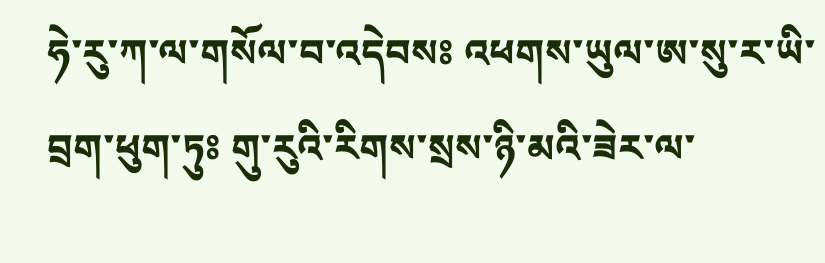ཧེ་རུ་ཀ་ལ་གསོལ་བ་འདེབསཿ འཕགས་ཡུལ་ཨ་སུ་ར་ཡི་བྲག་ཕུག་ཏུཿ གུ་རུའི་རིགས་སྲས་ཉི་མའི་ཟེར་ལ་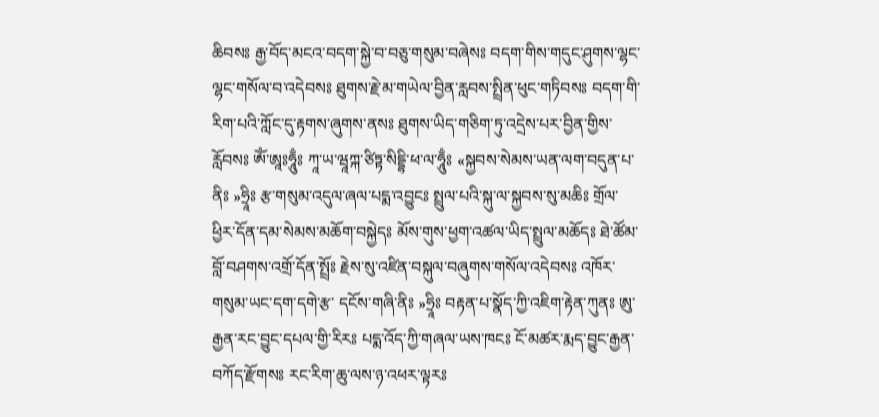ཆིབསཿ རྒྱ་བོད་མངའ་བདག་སྐྱེ་བ་བཅུ་གསུམ་བཞེསཿ བདག་གིས་གདུང་ཤུགས་ལྷང་ལྷང་གསོལ་བ་འདེབསཿ ཐུགས་རྗེ་མ་གཡེལ་བྱིན་རླབས་སྤྲིན་ཕུང་གཏིབསཿ བདག་གི་རིག་པའི་ཀློང་དུ་རྟགས་ཞུགས་ནསཿ ཐུགས་ཡིད་གཅིག་ཏུ་འདྲེས་པར་བྱིན་གྱིས་རློབསཿ ཨོཾ་ཨཱཿཧཱུྃཿ ཀཱ་ཡ་ཝཱཀྐ་ཙིཏྟ་སིདྡྷི་ཕ་ལ་ཧཱུྃཿ «སྐྱབས་སེམས་ཡན་ལག་བདུན་པ་ནིཿ »ཧྲཱིཿ རྩ་གསུམ་འདུལ་ཞལ་པདྨ་འབྱུངཿ སྤྲུལ་པའི་སྐུ་ལ་སྐྱབས་སུ་མཆིཿ གྲོལ་ཕྱིར་དོན་དམ་སེམས་མཆོག་བསྐྱེདཿ མོས་གུས་ཕྱག་འཚལ་ཡིད་སྤྲུལ་མཆོདཿ ཐེ་ཚོམ་བློ་བཤགས་འགྲོ་དོན་སྤྲོཿ རྗེས་སུ་འཛིན་བསྐུལ་བཞུགས་གསོལ་འདེབསཿ འཁོར་གསུམ་ཡང་དག་དགེ་རྩ་ དངོས་གཞི་ནིཿ »ཧྲཱིཿ བརྟན་པ་སྣོད་ཀྱི་འཇིག་རྟེན་ཀུནཿ ཨུ་རྒྱན་རང་བྱུང་དཔལ་གྱི་རིརཿ པདྨ་འོད་ཀྱི་གཞལ་ཡས་ཁངཿ ངོ་མཚར་རྨད་བྱུང་རྒྱན་བཀོད་རྫོགསཿ རང་རིག་ཆུ་ལས་ཉ་འཕར་ལྟརཿ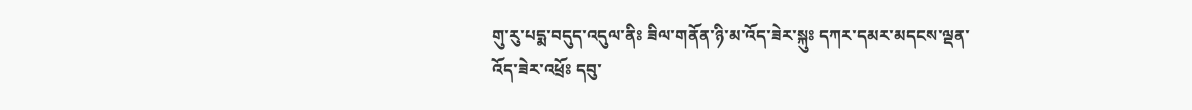གུ་རུ་པདྨ་བདུད་འདུལ་ནིཿ ཟིལ་གནོན་ཉི་མ་འོད་ཟེར་སྐུཿ དཀར་དམར་མདངས་ལྡན་འོད་ཟེར་འཕྲོཿ དབུ་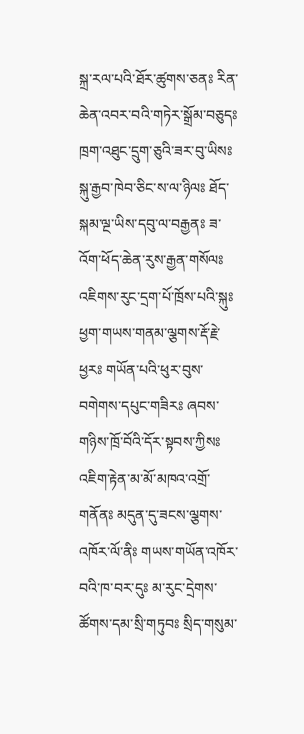སྐྲ་རལ་པའི་ཐོར་ཚུགས་ཅནཿ རིན་ཆེན་འབར་བའི་གཏེར་སྒྲོམ་བཅུདཿ ཁྲག་འཐུང་དྲུག་ཅུའི་ཟར་བུ་ཡིསཿ སྐུ་རྒྱབ་ཁེབ་ཅིང་ས་ལ་ཉིལཿ ཐོད་སྐམ་ལྔ་ཡིས་དབུ་ལ་བརྒྱནཿ ཟ་འོག་ཕོད་ཆེན་རུས་རྒྱན་གསོལཿ འཇིགས་རུང་དྲག་པོ་ཁྲོས་པའི་སྐུཿ ཕྱག་གཡས་གནམ་ལྕགས་རྡོ་རྗེ་ཕྱརཿ གཡོན་པའི་ཕུར་བུས་བགེགས་དཔུང་གཟིརཿ ཞབས་གཉིས་ཁྲོ་བོའི་དོར་སྟབས་ཀྱིསཿ འཇིག་རྟེན་མ་མོ་མཁའ་འགྲོ་གནོནཿ མདུན་དུ་ཟངས་ལྕགས་འཁོར་ལོ་ནིཿ གཡས་གཡོན་འཁོར་བའི་ཁ་བར་དུཿ མ་རུང་དྲེགས་ཚོགས་དམ་སྲི་གཏུབཿ སྲིད་གསུམ་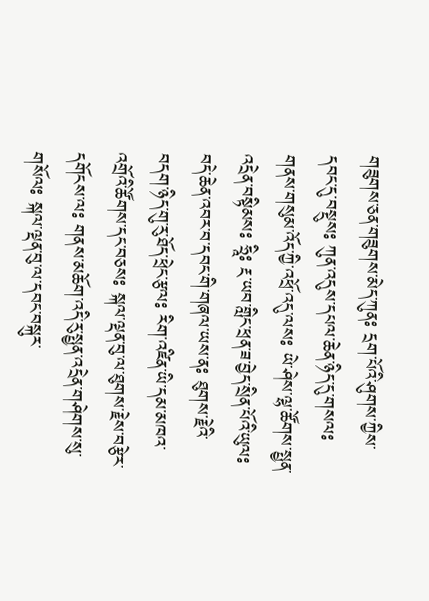གཟུགས་ཅན་གཟུགས་མེད་ཀུནཿ དྲག་པོའི་ཤུགས་ཀྱིས་དབང་དུ་བསྡུསཿ ཀུན་འདུས་དཔལ་ཆེན་ཉིད་དུ་གསལཿ གནས་གསུམ་འོད་ཀྱི་འཕྲོ་འདུ་ལསཿ ཡེ་ཤེས་ལྷ་ཚོགས་སྤྱན་འདྲེན་བསྟིམསཿ ཧྲཱིཿ རྔ་ཡབ་གླིང་ཕྲན་ཟ་བྱེད་སྲིན་པོའི་ཡུལཿ བདེ་ཆེན་འབར་བ་དབང་གི་གཞལ་ཡས་ནཿ ཐུགས་རྗེའི་བདག་ཉིད་གུ་རུ་ཐོད་ཕྲེང་རྩལཿ རིག་འཛིན་ཡི་དམ་མཁའ་འགྲོའི་ཚོགས་དང་བཅསཿ སྐལ་ལྡན་བུ་ལ་ཐུགས་རྗེས་བརྩེར་དགོངས་ལཿ གནས་མཆོག་འདི་རུ་སྤྱན་འདྲེན་གཤེགས་སུ་གསོལཿ སྐལ་ལྡན་བུ་ལ་དབང་བསྐུར་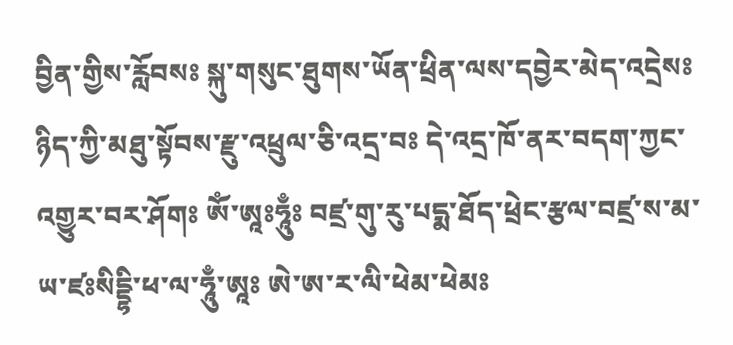བྱིན་གྱིས་རློབསཿ སྐུ་གསུང་ཐུགས་ཡོན་ཕྲིན་ལས་དབྱེར་མེད་འདྲེསཿ ཉིད་ཀྱི་མཐུ་སྟོབས་རྫུ་འཕྲུལ་ཅི་འདྲ་བཿ དེ་འདྲ་ཁོ་ནར་བདག་ཀྱང་འགྱུར་བར་ཤོགཿ ཨོཾ་ཨཱཿཧཱུྃཿ བཛྲ་གུ་རུ་པདྨ་ཐོད་ཕྲེང་རྩལ་བཛྲ་ས་མ་ཡ་ཛཿསིདྡྷི་ཕ་ལ་ཧཱུྃ་ཨཱཿ ཨེ་ཨ་ར་ལི་ཕེམ་ཕེམཿ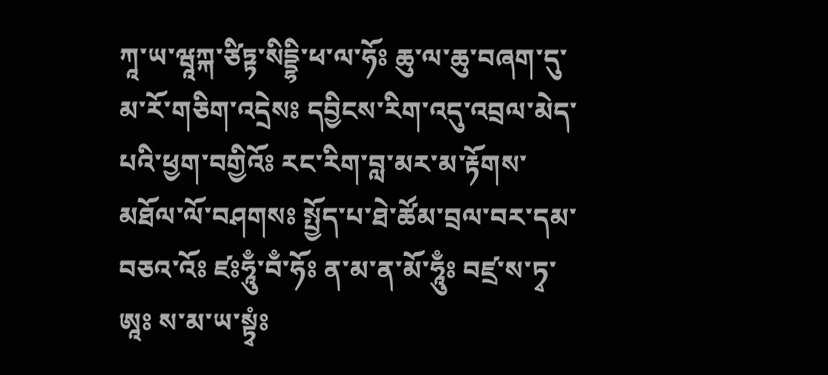ཀཱ་ཡ་ཝཱཀྐ་ཙིཏྟ་སིདྡྷི་ཕ་ལ་ཧོཿ ཆུ་ལ་ཆུ་བཞག་དུ་མ་རོ་གཅིག་འདྲེསཿ དབྱིངས་རིག་འདུ་འབྲལ་མེད་པའི་ཕྱག་བགྱིའོཿ རང་རིག་བླ་མར་མ་རྟོགས་མཐོལ་ལོ་བཤགསཿ སྤྱོད་པ་ཐེ་ཚོམ་བྲལ་བར་དམ་བཅའ་འོཿ ཛཿཧཱུྃ་བྃ་ཧོཿ ན་མ་ན་མོ་ཧཱུྃཿ བཛྲ་ས་ཏྭ་ཨཱཿ ས་མ་ཡ་སྟྭཾཿ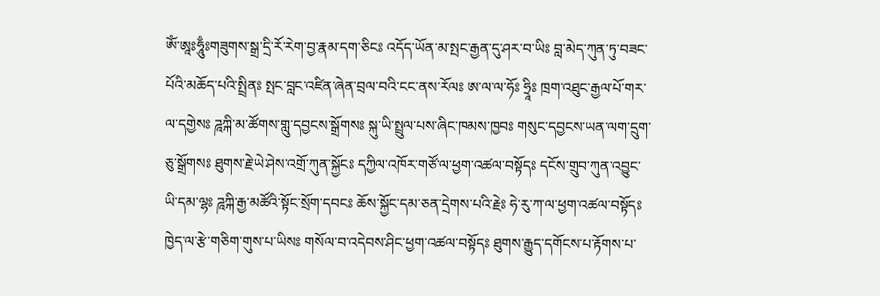ཨོཾ་ཨཱཿཧཱུྃཿགཟུགས་སྒྲ་དྲི་རོ་རེག་བྱ་རྣམ་དག་ཅིངཿ འདོད་ཡོན་མ་སྤང་རྒྱན་དུ་ཤར་བ་ཡིཿ བླ་མེད་ཀུན་ཏུ་བཟང་པོའི་མཆོད་པའི་སྤྲིནཿ སྤང་བླང་འཛིན་ཞེན་བྲལ་བའི་ངང་ནས་རོལཿ ཨ་ལ་ལ་ཧོཿ ཧྲཱིཿ ཁྲག་འཐུང་རྒྱལ་པོ་གར་ལ་དགྱེསཿ ཌཱཀྐི་མ་ཚོགས་གླུ་དབྱངས་སྒྲོགསཿ སྐུ་ཡི་སྤྲུལ་པས་ཞིང་ཁམས་ཁྱབཿ གསུང་དབྱངས་ཡན་ལག་དྲུག་ཅུ་སྒྲོགསཿ ཐུགས་རྗེ་ཡེ་ཤེས་འགྲོ་ཀུན་སྐྱོངཿ དཀྱིལ་འཁོར་གཙོ་ལ་ཕྱག་འཚལ་བསྟོདཿ དངོས་གྲུབ་ཀུན་འབྱུང་ཡི་དམ་ལྷཿ ཌཱཀྐི་རྒྱ་མཚོའི་སྟོང་སྲོག་དབངཿ ཆོས་སྐྱོང་དམ་ཅན་དྲེགས་པའི་རྗེཿ ཧེ་རུ་ཀ་ལ་ཕྱག་འཚལ་བསྟོདཿ ཁྱེད་ལ་རྩེ་གཅིག་གུས་པ་ཡིསཿ གསོལ་བ་འདེབས་ཤིང་ཕྱག་འཚལ་བསྟོདཿ ཐུགས་རྒྱུད་དགོངས་པ་རྟོགས་པ་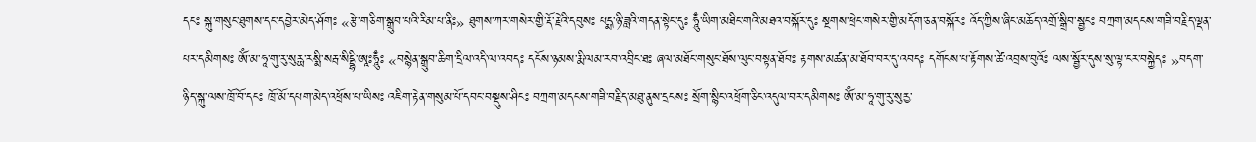དངཿ སྐུ་གསུང་ཐུགས་དང་དབྱེར་མེད་ཤོགཿ «རྩེ་གཅིག་སྒྲུབ་པའི་རིམ་པ་ནིཿ» ཐུགས་ཀར་གསེར་གྱི་རྡོ་རྗེའི་དབུསཿ པདྨ་ཉི་ཟླའི་གདན་སྟེང་དུཿ ཧཱུྃ་ཡིག་མཐིང་གའི་མཐའ་བསྐོར་དུཿ སྔགས་ཕྲེང་གསེར་གྱི་མདོག་ཅན་བསྐོརཿ འོད་ཀྱིས་ཞིང་མཆོད་འགྲོ་སྒྲིབ་སྦྱངཿ བཀྲག་མདངས་གཟི་བརྗིད་ལྡན་པར་དམིགསཿ ཨོཾ་མ་ཧཱ་གུ་རུ་སུརྻ་རསྨི་སརྦ་སིདྡྷི་ཨཱཿཧཱུྃཿ «བསྙེན་སྒྲུབ་ཆིག་དྲིལ་འདི་ལ་འབདཿ དངོས་ཉམས་རྨི་ལམ་རབ་འབྲིང་ཐཿ ཞལ་མཐོང་གསུང་ཐོས་ལུང་བསྟན་ཐོབཿ རྟགས་མཚན་མ་ཐོབ་བར་དུ་འབདཿ དགོངས་པ་རྟོགས་ཚེ་འབྲས་བུའོཿ ལས་སྦྱོར་དུས་སུ་ལྟ་ངར་བསྐྱེདཿ »བདག་ཉིད་སྐུ་ལས་ཁྲོ་བོ་དངཿ ཁྲོ་མོ་དཔག་མེད་འཕྲོས་པ་ཡིསཿ འཇིག་རྟེན་གསུམ་པོ་དབང་བསྡུས་ཤིངཿ བཀྲག་མདངས་གཟི་བརྗིད་མཐུ་ནུས་དྲངསཿ སྲོག་སྙིང་འཕྲོག་ཅིང་འདུལ་བར་དམིགསཿ ཨོཾ་མ་ཧཱ་གུ་རུ་སུརྱ་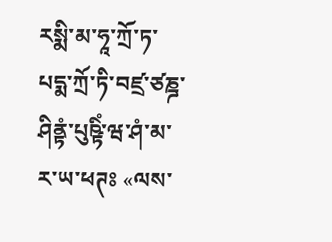རསྨི་མ་ཧཱ་ཀྲོ་ཏ་པདྨ་ཀྲོ་ཏི་བཛྲ་ཙཎྜ་ཤིནྟཾ་པུཥྟིཾ་ཝ་ཤཾ་མ་ར་ཡ་ཕཊཿ «ལས་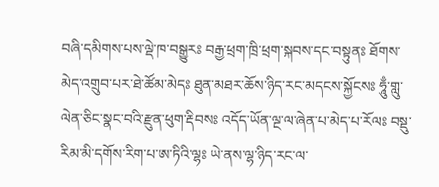བཞི་དམིགས་པས་ལྡེ་ཁ་བསྒྱུརཿ བརྒྱ་ཕྲག་ཁྲི་ཕྲག་སྐབས་དང་བསྟུནཿ ཐོགས་མེད་འགྲུབ་པར་ཐེ་ཚོམ་མེདཿ ཐུན་མཐར་ཆོས་ཉིད་རང་མདངས་སྐྱོངསཿ ཧཱུྃ་གླུ་ལེན་ཅིང་སྣང་བའི་རྫུན་ཕུག་རྡིབསཿ འདོད་ཡོན་ལྔ་ལ་ཞེན་པ་མེད་པ་རོལཿ བསྡུ་རིམ་མི་དགོས་རིག་པ་ཨ་ཏིའི་ལྷཿ ཡེ་ནས་ལྷ་ཉིད་རང་ལ་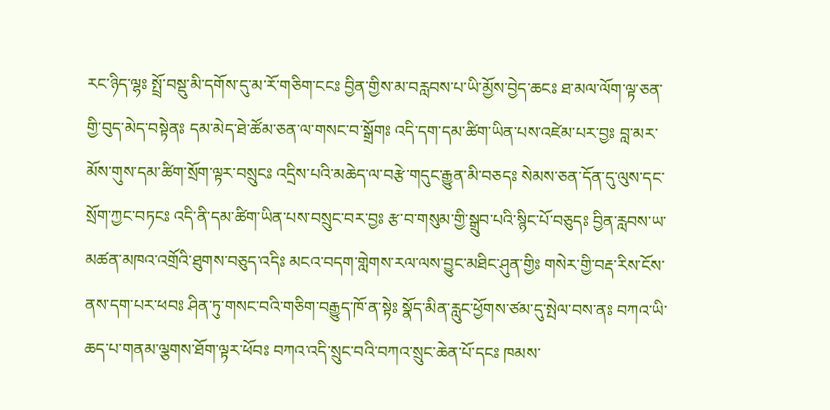རང་ཉིད་ལྷཿ སྤྲོ་བསྡུ་མི་དགོས་དུ་མ་རོ་གཅིག་ངངཿ བྱིན་གྱིས་མ་བརླབས་པ་ཡི་མྱོས་བྱེད་ཆངཿ ཐ་མལ་ལོག་ལྟ་ཅན་གྱི་བུད་མེད་བསྟེནཿ དམ་མེད་ཐེ་ཚོམ་ཅན་ལ་གསང་བ་སྒྲོགཿ འདི་དག་དམ་ཚིག་ཡིན་པས་འཛེམ་པར་བྱཿ བླ་མར་མོས་གུས་དམ་ཚིག་སྲོག་ལྟར་བསྲུངཿ འདྲིས་པའི་མཆེད་ལ་བརྩེ་གདུང་རྒྱུན་མི་བཅདཿ སེམས་ཅན་དོན་དུ་ལུས་དང་སྲོག་ཀྱང་བཏངཿ འདི་ནི་དམ་ཚིག་ཡིན་པས་བསྲུང་བར་བྱཿ རྩ་བ་གསུམ་གྱི་སྒྲུབ་པའི་སྙིང་པོ་བཅུདཿ བྱིན་རླབས་ཡ་མཚན་མཁའ་འགྲོའི་ཐུགས་བཅུད་འདིཿ མངའ་བདག་གླེགས་རལ་ལས་བྱུང་མཐིང་ཤུན་གྱིཿ གསེར་གྱི་བརྡ་རིས་ངོས་ནས་དག་པར་ཕབཿ ཤིན་ཏུ་གསང་བའི་གཅིག་བརྒྱུད་ཁོ་ན་སྟེཿ སྣོད་མིན་རླུང་ཕྱོགས་ཙམ་དུ་སྤེལ་བས་ནཿ བཀའ་ཡི་ཆད་པ་གནམ་ལྕགས་ཐོག་ལྟར་ཕོབཿ བཀའ་འདི་སྲུང་བའི་བཀའ་སྲུང་ཆེན་པོ་དངཿ ཁམས་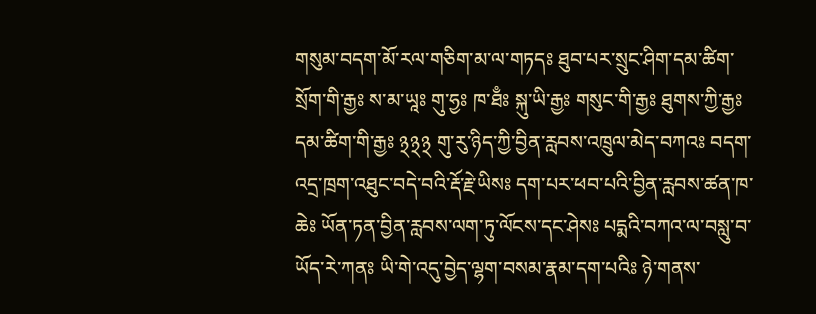གསུམ་བདག་མོ་རལ་གཅིག་མ་ལ་གཏདཿ ཐུབ་པར་སྲུང་ཤིག་དམ་ཚིག་སྲོག་གི་རྒྱཿ ས་མ་ཡཱཿ གུ་ཧྱཿ ཁ་ཐྃཿ སྐུ་ཡི་རྒྱཿ གསུང་གི་རྒྱཿ ཐུགས་ཀྱི་རྒྱཿ དམ་ཚིག་གི་རྒྱཿ ྅྅྅ གུ་རུ་ཉིད་ཀྱི་བྱིན་རླབས་འཁྲུལ་མེད་བཀའཿ བདག་འདྲ་ཁྲག་འཐུང་བདེ་བའི་རྡོ་རྗེ་ཡིསཿ དག་པར་ཕབ་པའི་བྱིན་རླབས་ཚན་ཁ་ཆེཿ ཡོན་ཏན་བྱིན་རླབས་ལག་ཏུ་ལོངས་དང་ཤེསཿ པདྨའི་བཀའ་ལ་བསླུ་བ་ཡོད་རེ་ཀནཿ ཡི་གེ་འདུ་བྱེད་ལྷག་བསམ་རྣམ་དག་པའིཿ ཉེ་གནས་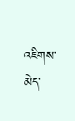འཇིགས་མེད་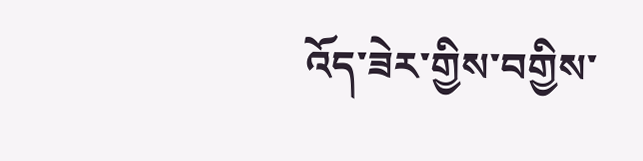འོད་ཟེར་གྱིས་བགྱིས་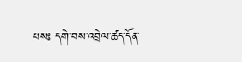པསཿ དགེ་བས་འབྲེལ་ཚད་དོན་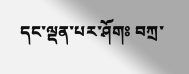དང་ལྡན་པར་ཤོགཿ བཀྲ་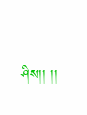ཤིས།། །།